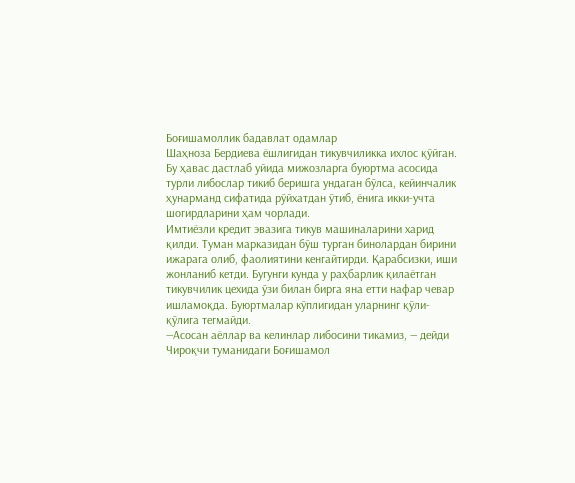Боғишамоллик бадавлат одамлар
Шаҳноза Бердиева ёшлигидан тикувчиликка ихлос қўйган. Бу ҳавас дастлаб уйида мижозларга буюртма асосида турли либослар тикиб беришга ундаган бўлса, кейинчалик ҳунарманд сифатида рўйхатдан ўтиб, ёнига икки-учта шогирдларини ҳам чорлади.
Имтиёзли кредит эвазига тикув машиналарини харид қилди. Туман марказидан бўш турган бинолардан бирини ижарага олиб, фаолиятини кенгайтирди. Қарабсизки, иши жонланиб кетди. Бугунги кунда у раҳбарлик қилаётган тикувчилик цехида ўзи билан бирга яна етти нафар чевар ишламоқда. Буюртмалар кўплигидан уларнинг қўли-қўлига тегмайди.
—Асосан аёллар ва келинлар либосини тикамиз, — дейди Чироқчи туманидаги Боғишамол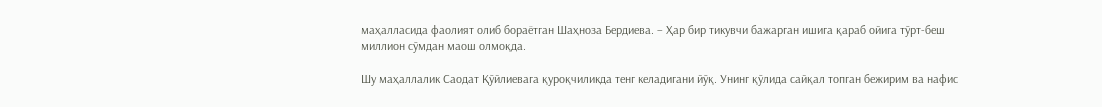маҳалласида фаолият олиб бораётган Шаҳноза Бердиева. – Ҳар бир тикувчи бажарган ишига қараб ойига тўрт-беш миллион сўмдан маош олмоқда.

Шу маҳаллалик Саодат Қўйлиевага қуроқчиликда тенг келадигани йўқ. Унинг қўлида сайқал топган бежирим ва нафис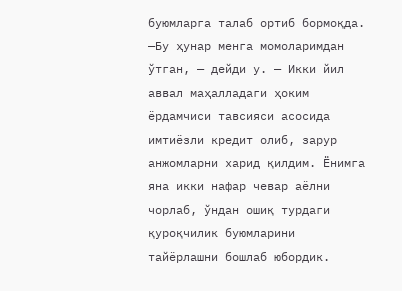буюмларга талаб ортиб бормоқда.
—Бу ҳунар менга момоларимдан ўтган, — дейди у. — Икки йил аввал маҳалладаги ҳоким ёрдамчиси тавсияси асосида имтиёзли кредит олиб, зарур анжомларни харид қилдим. Ёнимга яна икки нафар чевар аёлни чорлаб, ўндан ошиқ турдаги қуроқчилик буюмларини тайёрлашни бошлаб юбордик.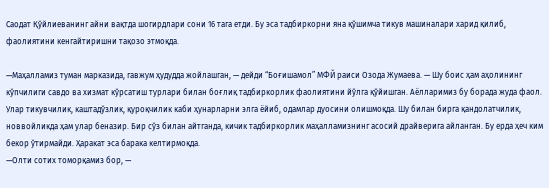Саодат Қўйлиеванинг айни вақтда шогирдлари сони 16 тага етди. Бу эса тадбиркорни яна қўшимча тикув машиналари харид қилиб, фаолиятини кенгайтиришни тақозо этмоқда.

—Маҳалламиз туман марказида, гавжум ҳудудда жойлашган, — дейди “Боғишамол” МФЙ раиси Озода Жумаева. — Шу боис ҳам аҳолининг кўпчилиги савдо ва хизмат кўрсатиш турлари билан боғлиқ тадбиркорлик фаолиятини йўлга қўйишган. Аёлларимиз бу борада жуда фаол. Улар тикувчилик, каштадўзлик, қуроқчилик каби ҳунарларни элга ёйиб, одамлар дуосини олишмоқда. Шу билан бирга қандолатчилик, новвойликда ҳам улар беназир. Бир сўз билан айтганда, кичик тадбиркорлик маҳалламизнинг асосий драйверига айланган. Бу ерда ҳеч ким бекор ўтирмайди. Ҳаракат эса барака келтирмоқда.
—Олти сотих томорқамиз бор, —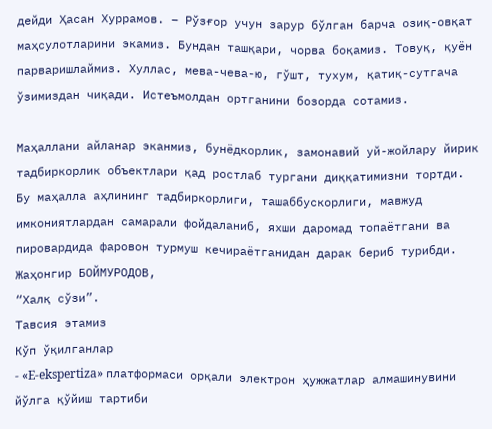дейди Ҳасан Хуррамов. – Рўзғор учун зарур бўлган барча озиқ-овқат маҳсулотларини экамиз. Бундан ташқари, чорва боқамиз. Товуқ, қуён парваришлаймиз. Хуллас, мева-чева-ю, гўшт, тухум, қатиқ-сутгача ўзимиздан чиқади. Истеъмолдан ортганини бозорда сотамиз.

Маҳаллани айланар эканмиз, бунёдкорлик, замонавий уй-жойлару йирик тадбиркорлик объектлари қад ростлаб тургани диққатимизни тортди. Бу маҳалла аҳлининг тадбиркорлиги, ташаббускорлиги, мавжуд имкониятлардан самарали фойдаланиб, яхши даромад топаётгани ва пировардида фаровон турмуш кечираётганидан дарак бериб турибди.
Жаҳонгир БОЙМУРОДОВ,
“Халқ сўзи”.
Тавсия этамиз
Кўп ўқилганлар
- «E-ekspertiza» платформаси орқали электрон ҳужжатлар алмашинувини йўлга қўйиш тартиби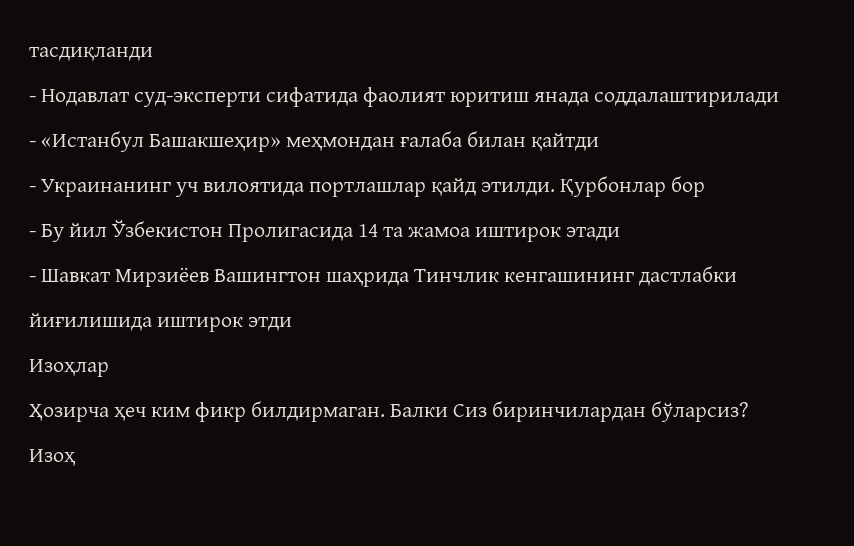тасдиқланди
- Нодавлат суд-эксперти сифатида фаолият юритиш янада соддалаштирилади
- «Истанбул Башакшеҳир» меҳмондан ғалаба билан қайтди
- Украинанинг уч вилоятида портлашлар қайд этилди. Қурбонлар бор
- Бу йил Ўзбекистон Пролигасида 14 та жамоа иштирок этади
- Шавкат Мирзиёев Вашингтон шаҳрида Тинчлик кенгашининг дастлабки йиғилишида иштирок этди
Изоҳлар
Ҳозирча ҳеч ким фикр билдирмаган. Балки Сиз биринчилардан бўларсиз?
Изоҳ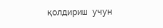қолдириш учун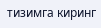тизимга киринг